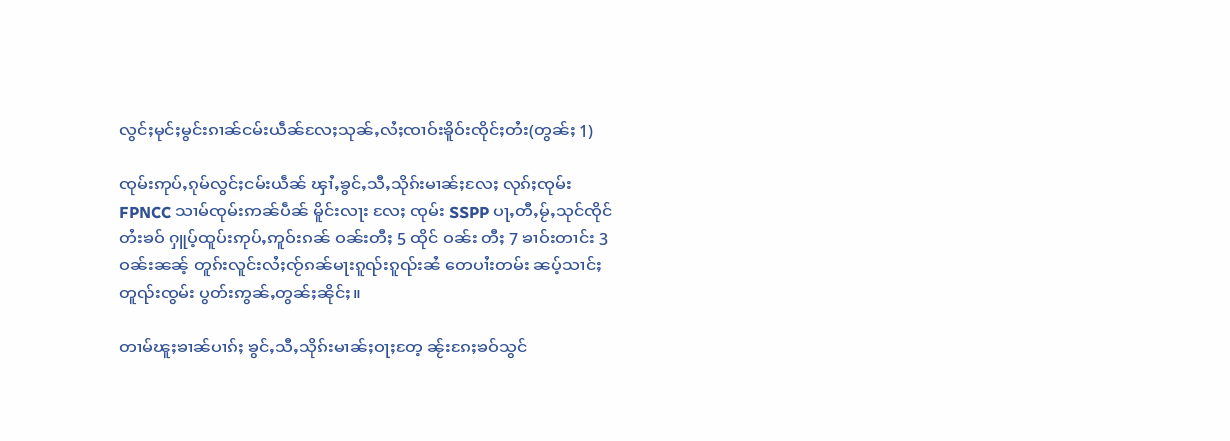လွင်ႈမုင်ႈမွင်းၵၢၼ်ငမ်းယဵၼ်လႄႈသုၼ်ႇလႆႈၸၢဝ်းၶိူဝ်းၸိုင်ႈတႆး(တွၼ်ႈ 1)

ၸုမ်းဢုပ်ႇၵုမ်လွင်ႈငမ်းယဵၼ် ၾၢႆႇၶွင်ႇသီႇသိုၵ်းမၢၼ်ႈလႄႈ လုၵ်ႈၸုမ်း FPNCC သၢမ်ၸုမ်းဢၼ်ပဵၼ် မိူင်းလႃး လႄႈ ၸုမ်း SSPP ပႃႇတီႇမႂ်ႇသုင်ၸိုင်တႆးၶဝ် ႁူပ့်ထူပ်းဢုပ်ႇဢူဝ်းၵၼ် ဝၼ်းတီႈ 5 ထိုင် ဝၼ်း တီႈ 7 ၶၢဝ်းတၢင်း 3 ဝၼ်းၼၼ့် တူၵ်းလူင်းလႆႈၸႂ်ၵၼ်မႃးၵူၺ်းၵူၺ်းၼႆ တေပၢႆးတမ်း ၼပ့်သၢင်ႈတူၺ်းၸွမ်း ပွတ်းဢွၼ်ႇတွၼ်ႈၼိုင်ႈ။

တၢမ်ၽူႈၶၢၼ်ပၢၵ်ႈ ၶွင်ႇသီႇသိုၵ်းမၢၼ်ႈဝႃႈတႄ့ ၼႂ်းၵႄႈၶဝ်သွင်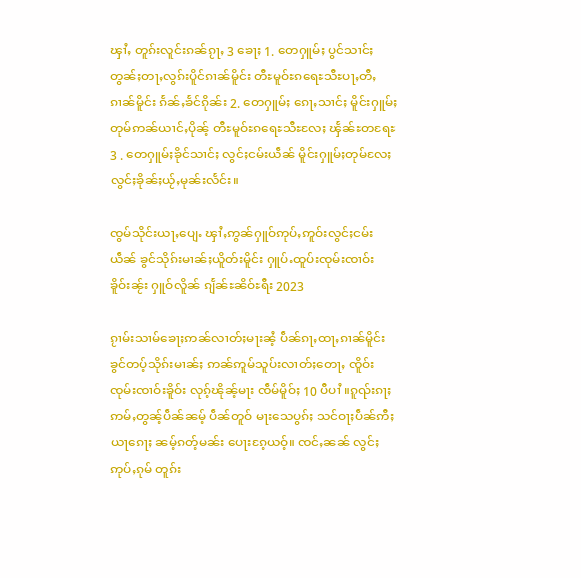ၾၢႆႇ တူၵ်းလူင်းၵၼ်ၵႂႃႇ 3 ၶေႃႈ 1. တေႁူမ်ႈ ပွင်သၢင်ႈ တွၼ်ႈတႃႇလွၵ်းပိူင်ၵၢၼ်မိူင်း တီႊမူဝ်ႊၵရေႊသီႊပႃႇတီႇၵၢၼ်မိူင်း ၵႅၼ်ႇၶႅင်ၵိုၼ်း 2. တေႁူမ်ႈ ၵေႃႇသၢင်ႈ မိူင်းႁူမ်ႈတုမ်ဢၼ်ယၢင်ႇပိုၼ့် တီႊမူဝ်ႊၵရေႊသီႊလႄႈ ၾႅၼ်ႊတရႄႊ 3 . တေႁူမ်ႈၶိုင်သၢင်ႈ လွင်ႈငမ်းယဵၼ် မိူင်းႁူမ်ႈတုမ်လႄႈ လွင်ႈၶိုၼ်ႈယႂ်ႇမုၼ်းလႅင်း။

ၸွမ်သိုင်းယႃႇပျေႉ ၾၢႆႇဢွၼ်ႁူဝ်ဢုပ်ႇဢူဝ်းလွင်ႈငမ်းယဵၼ် ၶွင်သိုၵ်းမၢၼ်ႈယိူတ်းမိူင်း ႁူပ်ႉထူပ်းၸုမ်းၸၢဝ်းၶိူဝ်းၼႂ်း ႁူဝ်လိူၼ် ၵျႅၼ်ႊၼိဝ်ႊရီး 2023

ၵႂၢမ်းသၢမ်ၶေႃႈဢၼ်လၢတ်ႈမႃးၼႆ့ ပဵၼ်ၵႃႇထႃႇၵၢၼ်မိူင်းၶွင်တပ့်သိုၵ်းမၢၼ်ႈ ဢၼ်ဢူမ်သူပ်းလၢတ်ႈတေႃႇ ၸိူဝ်းၸုမ်းၸၢဝ်းၶိူဝ်း လုၵ့်ၽိုၼ့်မႃး ၸဵမ်မိူဝ်ႈ 10 ပီပၢႆ ။ၵူၺ်းၵႃႈ ဢမ်ႇတွၼ့်ပဵၼ်ၼမ့် ပဵၼ်တူဝ် မႃးသေပွၵ်ႈ သင်ဝႃႈပဵၼ်ဢီႈယႃၵေႃႈ ၼမ့်ၵတ့်မၼ်း ပေႃးၵႄ့ယဝ့်။ ၸင်ႇၼၼ် လွင်ႈဢုပ်ႇၵုမ် တူၵ်း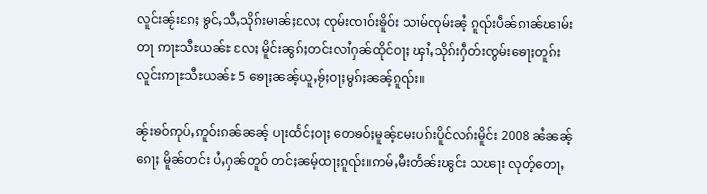လူင်းၼႂ်းၵႄႈ ၶွင်ႇသီႇသိုၵ်းမၢၼ်ႈလႄႈ ၸုမ်းၸၢဝ်းၶိူဝ်း သၢမ်ၸုမ်းၼႆ့ ၵူၺ်းပဵၼ်ၵၢၼ်ၽၢမ်းတႃ ဢႃႊသီႊယၼ်ႊ လႄႈ မိူင်းၼွၵ်ႈတင်းလၢႆႁၼ်ထိုင်ဝႃႈ ၾၢႆႇသိုၵ်းႁဵတ်းၸွမ်းၶေႃႈတူၵ်းလူင်းဢႃႊသီႊယၼ်ႊ 5 ၶေႃႈၼၼ့်ယူႇၶႂ်ႈဝႃႈမွၵ်ႈၼၼ့်ၵူၺ်း။

ၼႂ်းၶဝ်ဢုပ်ႇဢူဝ်းၵၼ်ၼၼ့် ပႃးထႅင်ႈဝႃႈ တေၶဝ်ႈမူၼ့်မႄးပၵ်းပိူင်လၵ်းမိူင်း 2008 ၼႆၼၼ့်ၵေႃႈ မိူၼ်တင်း ပႆႇႁၼ်တူဝ် တင်ႈၼမ့်ထႃႈၵူၺ်း။ဢမ်ႇမီးတႅၼ်းၽွင်း သၽႃး လုတ့်တေႃႇ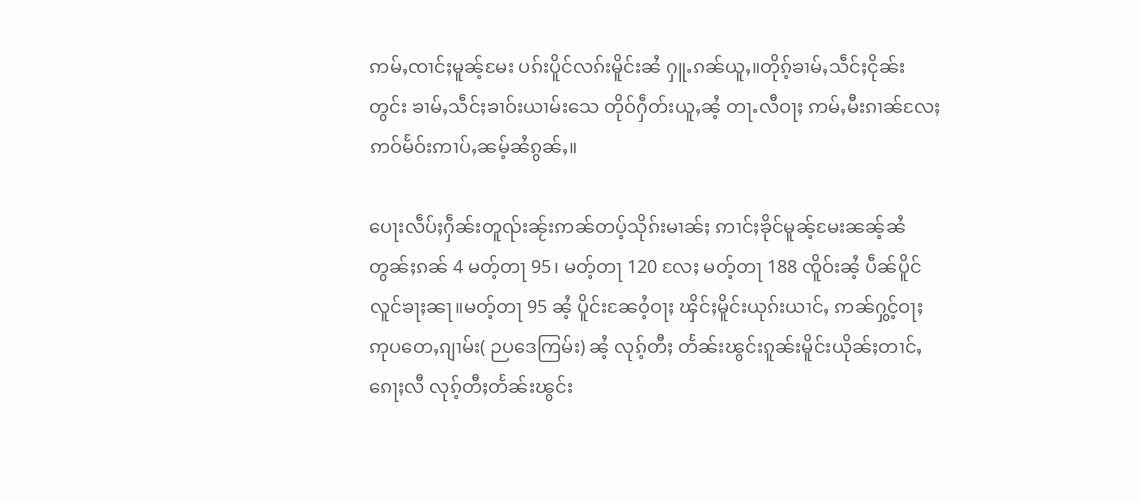ဢမ်ႇၸၢင်ႈမူၼ့်မႄး ပၵ်းပိူင်လၵ်းမိူင်းၼႆ ႁူႉၵၼ်ယူႇ။တိုၵ့်ၶၢမ်ႇသဵင်ႈငိုၼ်းတွင်း ၶၢမ်ႇသဵင်ႈၶၢဝ်းယၢမ်းသေ တိုဝ်ႁဵတ်းယူႇၼႆ့ တႃႉလီဝႃႈ ဢမ်ႇမီးၵၢၼ်လႄႈ ဢဝ်မႅဝ်းဢၢပ်ႇၼမ့်ၼႆၵွၼ်ႇ။

ပေႃးလဵပ်ႈႁဵၼ်းတူၺ်းၼႂ်းဢၼ်တပ့်သိုၵ်းမၢၼ်ႈ ဢၢင်ႈၶိုင်မူၼ့်မႄးၼၼ့်ၼႆ  တွၼ်ႈၵၼ် 4 မတ့်တႃ 95၊ မတ့်တႃ 120 လႄႈ မတ့်တႃ 188 ၸိူဝ်းၼႆ့ ပဵၼ်ပိူင်လူင်ၶႃႈၼႃ။မတ့်တႃ 95 ၼႆ့ ပိူင်းၼႄဝႆ့ဝႃႈ ၾိင်ႈမိူင်းယုၵ်းယၢင်ႇ ဢၼ်ႁွင့်ဝႃႈ ဢုပတေႇၵျၢမ်း( ဉပဒေကြမ်း) ၼႆ့ လုၵ့်တီႈ တႅၼ်းၽွင်းၵူၼ်းမိူင်းယိုၼ်ႈတၢင်ႇၵေႃႈလီ လုၵ့်တီႈတႅၼ်းၽွင်း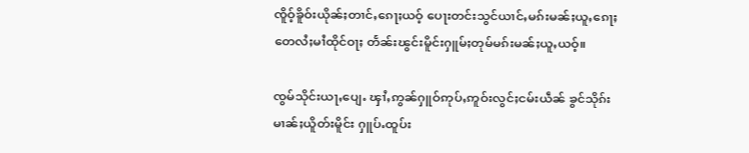ၸိူဝ့်ၶိူဝ်းယိုၼ်ႈတၢင်ႇၵေႃႈယဝ့် ပေႃးတင်းသွင်ယၢင်ႇမၵ်းမၼ်ႈယူႇၵေႃႈ တေလႆႈမၢႆထိုင်ဝႃႈ တႅၼ်းၽွင်းမိူင်းႁူမ်ႈတုမ်မၵ်းမၼ်ႈယူႇယဝ့်။

ၸွမ်သိုင်းယႃႇပျေႉ ၾၢႆႇဢွၼ်ႁူဝ်ဢုပ်ႇဢူဝ်းလွင်ႈငမ်းယဵၼ် ၶွင်သိုၵ်းမၢၼ်ႈယိူတ်းမိူင်း ႁူပ်ႉထူပ်း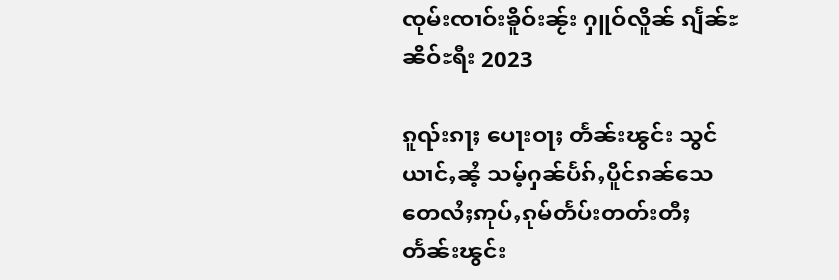ၸုမ်းၸၢဝ်းၶိူဝ်းၼႂ်း ႁူဝ်လိူၼ် ၵျႅၼ်ႊၼိဝ်ႊရီး 2023

ၵူၺ်းၵႃႈ ပေႃးဝႃႈ တႅၼ်းၽွင်း သွင်ယၢင်ႇၼႆ့ သမ့်ႁၼ်ပႅၵ်ႇပိူင်ၵၼ်သေ တေလႆႈဢုပ်ႇၵုမ်တႅပ်းတတ်းတီႈ တႅၼ်းၽွင်း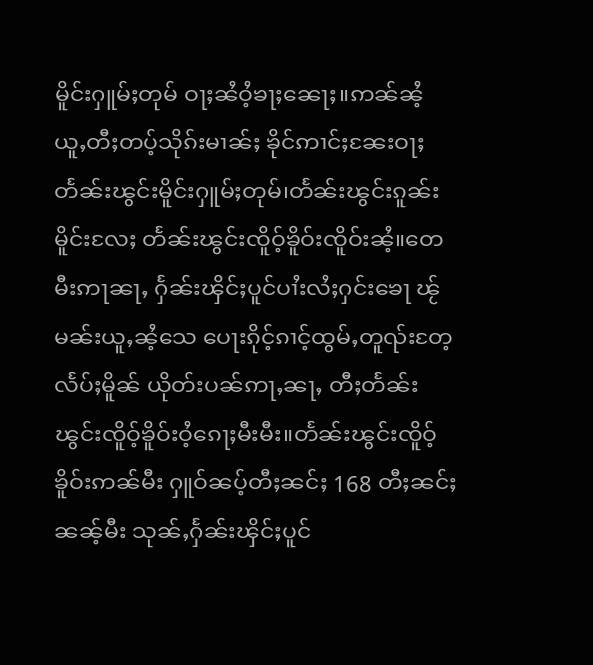မိူင်းႁူမ်ႈတုမ် ဝႃႈၼႆဝႆ့ၶႃႈၼေႃႈ။ဢၼ်ၼႆ့ ယူႇတီႈတပ့်သိုၵ်းမၢၼ်ႈ ၶိုင်ဢၢင်ႈၼႄးဝႃႈ တႅၼ်းၽွင်းမိူင်းႁူမ်ႈတုမ်၊တႅၼ်းၽွင်းၵူၼ်းမိူင်းလႄႈ တႅၼ်းၽွင်းၸိူဝ့်ၶိူဝ်းၸိူဝ်းၼႆ့။တေမီးဢႃၼႃႇ ႁႅၼ်းၾိင်ႈပူင်ပၢႆးလႆႈႁင်းၶေႃ ၽႂ်မၼ်းယူႇၼႆ့သေ ပေႃးၵိုင့်ၵၢင့်ထွမ်ႇတူၺ်းတႄ့ လႅပ်ႈမိူၼ် ယိုတ်းပၼ်ဢႃႇၼႃႇ တီႈတႅၼ်းၽွင်းၸိူဝ့်ၶိူဝ်းဝႆ့ၵေႃႈမီးမီး။တႅၼ်းၽွင်းၸိူဝ့်ၶိူဝ်းဢၼ်မီး ႁူဝ်ၼပ့်တီႈၼင်ႈ 168 တီႈၼင်ႈၼၼ့်မီး သုၼ်ႇႁႅၼ်းၾိင်ႈပူင်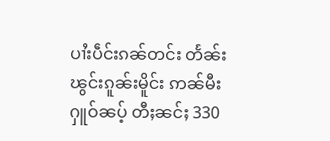ပၢႆးပဵင်းၵၼ်တင်း တႅၼ်းၽွင်းၵူၼ်းမိူင်း ဢၼ်မီးႁူဝ်ၼပ့် တီႈၼင်ႈ 330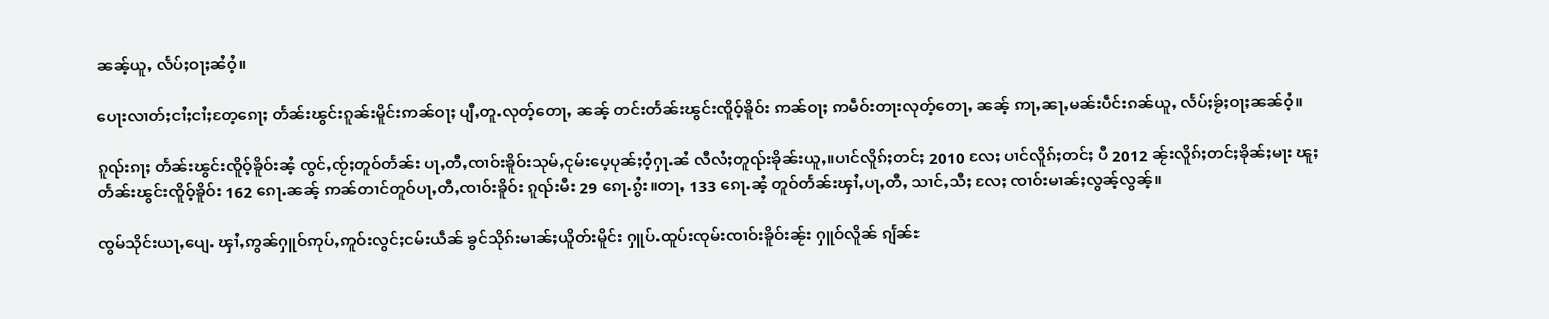ၼၼ့်ယူႇ လႅပ်ႈဝႃႈၼႆဝႆ့။

ပေႃးလၢတ်ႈငၢႆႈငၢႆႈတႄ့ၵေႃႈ တႅၼ်းၽွင်းၵူၼ်းမိူင်းဢၼ်ဝႃႈ ပျီႇတူႉလုတ့်တေႃႇ ၼၼ့် တင်းတႅၼ်းၽွင်းၸိူဝ့်ၶိူဝ်း ဢၼ်ဝႃႈ ဢမဵဝ်းတႃးလုတ့်တေႃႇ ၼၼ့် ဢႃႇၼႃႇမၼ်းပဵင်းၵၼ်ယူႇ လႅပ်ႈၶႂ်ႈဝႃႈၼၼ်ဝႆ့။

ၵူၺ်းၵႃႈ တႅၼ်းၽွင်းၸိူဝ့်ၶိူဝ်းၼႆ့ ၸွင်ႇၸႂ်ႈတူဝ်တႅၼ်း ပႃႇတီႇၸၢဝ်းၶိူဝ်းသုမ်ႇငုမ်းပေ့ပုၼ်ႈဝႆ့ႁႃႉၼႆ လီလႆႈတူၺ်းၶိုၼ်းယူႇ။ပၢင်လိူၵ်ႈတင်ႈ 2010 လႄႈ ပၢင်လိူၵ်ႈတင်ႈ ပီ 2012 ၼႂ်းလိူၵ်ႈတင်ႈၶိုၼ်ႈမႃး ၽူႈတႅၼ်းၽွင်းၸိူဝ့်ၶိူဝ်း 162 ၵေႃႉၼၼ့် ဢၼ်တၢင်တူဝ်ပႃႇတီႇၸၢဝ်းၶိူဝ်း ၵူၺ်းမီး 29 ၵေႃႉၵွႆး။တႃႇ 133 ၵေႃႉၼႆ့ တူဝ်တႅၼ်းၾၢႆႇပႃႇတီႇ သၢင်ႇသီႈ လႄႈ ၸၢဝ်းမၢၼ်ႈလွၼ့်လွၼ့်။

ၸွမ်သိုင်းယႃႇပျေႉ ၾၢႆႇဢွၼ်ႁူဝ်ဢုပ်ႇဢူဝ်းလွင်ႈငမ်းယဵၼ် ၶွင်သိုၵ်းမၢၼ်ႈယိူတ်းမိူင်း ႁူပ်ႉထူပ်းၸုမ်းၸၢဝ်းၶိူဝ်းၼႂ်း ႁူဝ်လိူၼ် ၵျႅၼ်ႊ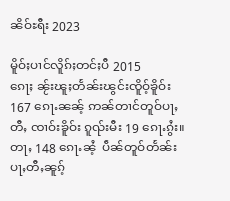ၼိဝ်ႊရီး 2023

မိူဝ်ႈပၢင်လိူၵ်ႈတင်ႈပီ 2015 ၵေႃႈ ၼႂ်းၽူႈတႅၼ်းၽွင်းၸိူဝ့်ၶိူဝ်း 167 ၵေႃႉၼၼ့် ဢၼ်တၢင်တူဝ်ပႃႇတီႇ ၸၢဝ်းၶိူဝ်း ၵူၺ်းမီး 19 ၵေႃႉၵွႆး။ တႃႇ 148 ၵေႃႉၼႆ့  ပဵၼ်တူဝ်တႅၼ်းပႃႇတီႇၼူၵ့်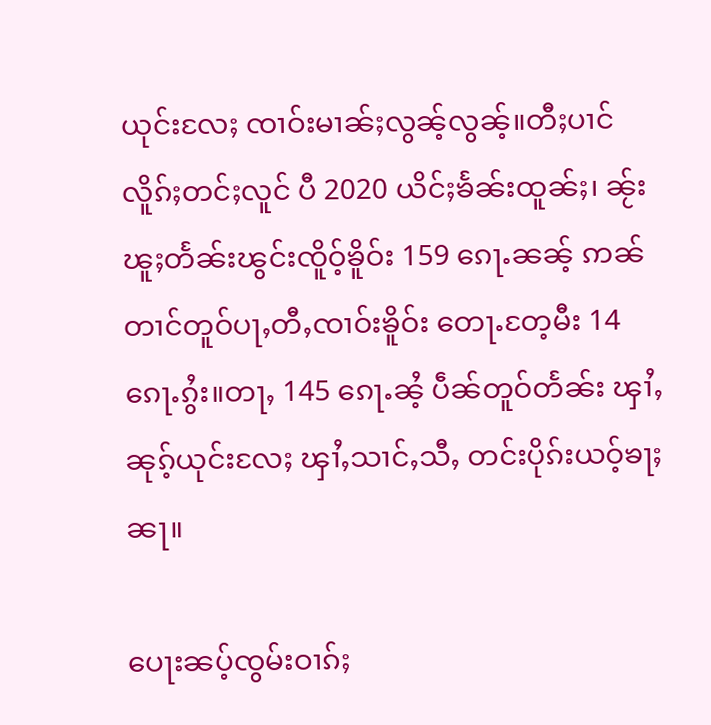ယုင်းလႄႈ ၸၢဝ်းမၢၼ်ႈလွၼ့်လွၼ့်။တီႈပၢင်လိူၵ်ႈတင်ႈလူင် ပီ 2020 ယိင်ႈၶႅၼ်းထူၼ်ႈ၊ ၼႂ်းၽူႈတႅၼ်းၽွင်းၸိူဝ့်ၶိူဝ်း 159 ၵေႃႉၼၼ့် ဢၼ်တၢင်တူဝ်ပႃႇတီႇၸၢဝ်းၶိူဝ်း တေႃႉတႄ့မီး 14 ၵေႃႉၵွႆး။တႃႇ 145 ၵေႃႉၼႆ့ ပဵၼ်တူဝ်တႅၼ်း ၾၢႆႇၼုၵ့်ယုင်းလႄႈ ၾၢႆႇသၢင်ႇသီႇ တင်းပိုၵ်းယဝ့်ၶႃႈၼႃ။

ပေႃးၼပ့်ၸွမ်းဝၢၵ်ႈ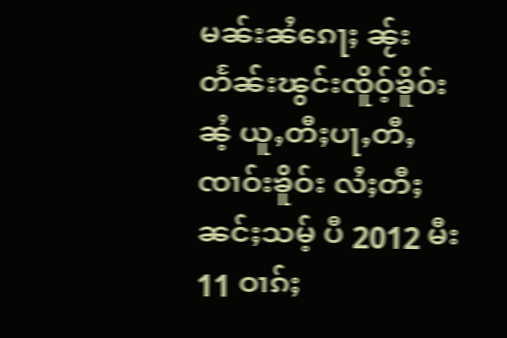မၼ်းၼႆၵေႃႈ ၼႂ်းတႅၼ်းၽွင်းၸိူဝ့်ၶိူဝ်းၼႆ့ ယူႇတီႈပႃႇတီႇ ၸၢဝ်းၶိူဝ်း လႆႈတီႈၼင်ႈသမ့် ပီ 2012 မီး 11 ဝၢၵ်ႈ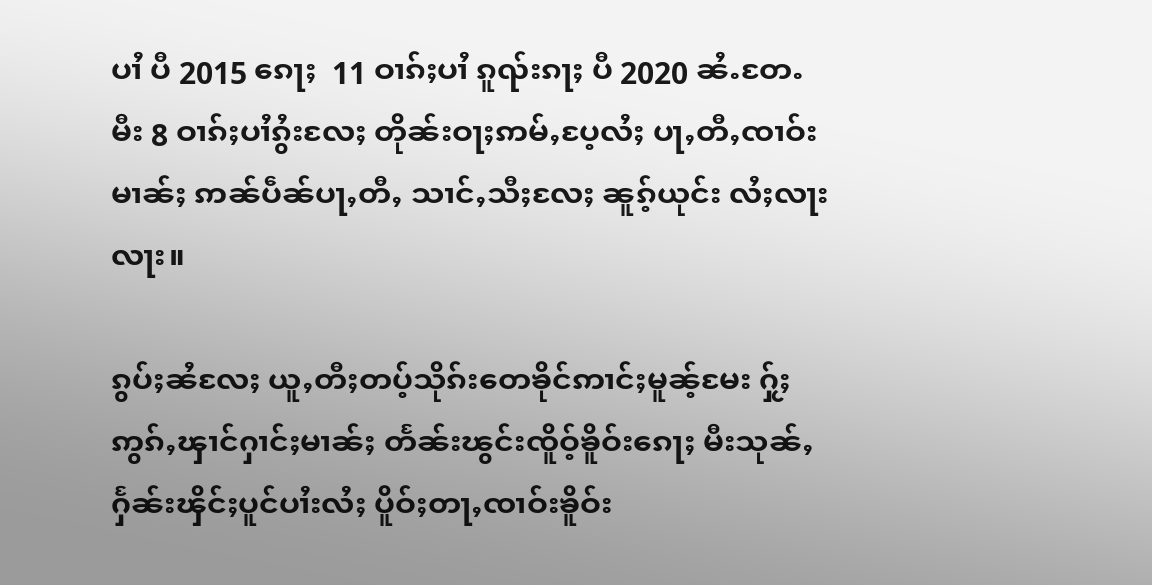ပၢႆ ပီ 2015 ၵေႃႈ  11 ဝၢၵ်ႈပၢႆ ၵူၺ်းၵႃႈ ပီ 2020 ၼႆႉတႄႉ မီး 8 ဝၢၵ်ႈပၢႆၵွႆးလႄႈ တိုၼ်းဝႃႈဢမ်ႇပႄ့လႆႈ ပႃႇတီႇၸၢဝ်းမၢၼ်ႈ ဢၼ်ပဵၼ်ပႃႇတီႇ သၢင်ႇသီႈလႄႈ ၼူၵ့်ယုင်း လႆႈလႃးလႃး။

ၵွပ်ႈၼႆလႄႈ ယူႇတီႈတပ့်သိုၵ်းတေၶိုင်ဢၢင်ႈမူၼ့်မႄး ႁႂ်ႈဢွၵ်ႇၾၢင်ႁၢင်ႈမၢၼ်ႈ တႅၼ်းၽွင်းၸိူဝ့်ၶိူဝ်းၵေႃႈ မီးသုၼ်ႇႁႅၼ်းၾိင်ႈပူင်ပၢႆးလႆႈ ပိူဝ်ႈတႃႇၸၢဝ်းၶိူဝ်း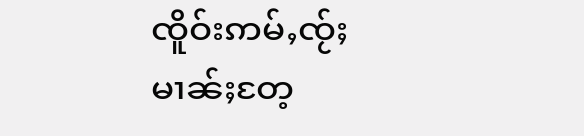ၸိူဝ်းဢမ်ႇၸႂ်ႈ မၢၼ်ႈတႄ့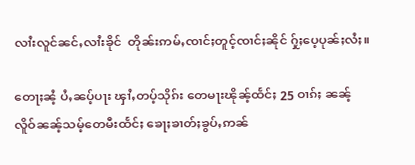လၢႆးလူင်ၼင်ႇလၢႆးၶိုင်  တိုၼ်းဢမ်ႇၸၢင်ႈတူင့်ၸၢင်ႈၼိုင် ႁႂ်ႈပေ့ပုၼ်ႈလႆႈ။

တေႃႈၼႆ့ ပႆႇၼပ့်ပႃး ၾၢႆႇတပ့်သိုၵ်း တေမႃးၽိုၼ့်ထႅင်ႈ 25 ဝၢၵ်ႈ ၼၼ့် လိူဝ်ၼၼ့်သမ့်တေမီးထႅင်ႈ ၶေႃႈၶၢတ်ႈၶွပ်ႇဢၼ်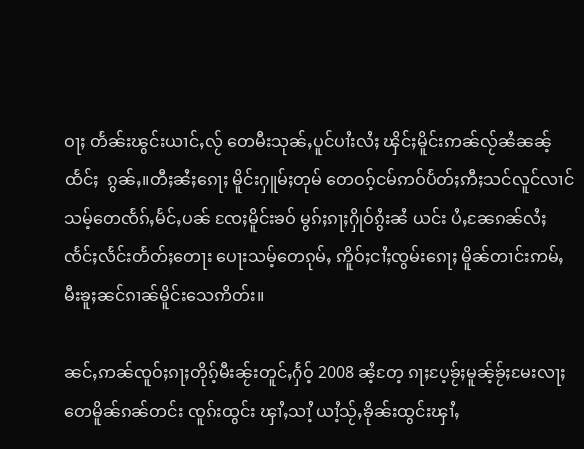ဝႃႈ တႅၼ်းၽွင်းယၢင်ႇလႂ် တေမီးသုၼ်ႇပူင်ပၢႆးလႆႈ ၾိင်ႈမိူင်းဢၼ်လႂ်ၼႆၼၼ့်ထႅင်ႈ  ၵွၼ်ႇ။တီႈၼႆႈၵေႃႈ မိူင်းႁူမ်ႈတုမ် တေဝၵ့်ငမ်ဢဝ်ပႅတ်ႈဢီႈသင်လူင်လၢင် သမ့်တေၸႅၵ်ႇမႅင်ႇပၼ် ၸႄႈမိူင်းၶဝ် မွၵ်ႈၵႃႈႁိုဝ်ၵွႆးၼႆ ယင်း ပႆႇၼႄၵၼ်လႆႈ ၸႅင်ႈလႅင်းတႅတ်ႈတေႃး ပေႃးသမ့်တေၵုမ်ႇ ဢိူဝ်ႈငၢႆႈၸွမ်းၵေႃႈ မိူၼ်တၢင်းဢမ်ႇမီးၶူႈၼင်ၵၢၼ်မိူင်းသေဢိတ်း။

ၼင်ႇဢၼ်ၸူဝ်ႈၵႃႈတိုၵ့်မီးၼႂ်းတူင်ႇႁႅဝ့် 2008 ၼႆ့တႄ့ ၵႃႈပႄ့ၶႂ်ႈမူၼ့်ၶႂ်ႈမႄးလႃႈ တေမိူၼ်ၵၼ်တင်း ၸူၵ်းထွင်း ၾၢႆႇသၢႆ့ ယၢႆ့သႂ်ႇၶိုၼ်းထွင်းၾၢႆႇ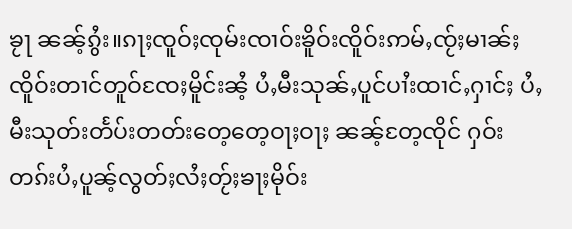ၶႂႃ ၼၼ့်ၵွႆး။ၵႃႈၸူဝ်ႈၸုမ်းၸၢဝ်းၶိူဝ်းၸိူဝ်းဢမ်ႇၸႂ်ႈမၢၼ်ႈ ၸိူဝ်းတၢင်တူဝ်ၸႄႈမိူင်းၼႆ့ ပႆႇမီးသုၼ်ႇပူင်ပၢႆးထၢင်ႇႁၢင်ႈ ပႆႇမီးသုတ်းတႅပ်းတတ်းတေ့တေ့ဝႃႈဝႃႈ ၼၼ့်တႄ့ၸိုင် ႁဝ်းတၵ်းပႆႇပူၼ့်လွတ်ႈလႆႈတႂ်ႈၶႃႈမိုဝ်း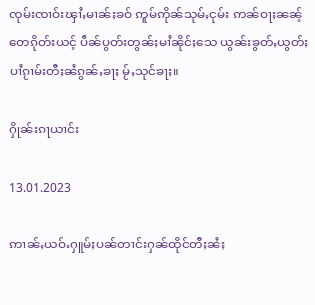ၸုမ်းၸၢဝ်းၾၢႆႇမၢၼ်ႈၶဝ် ဢူမ်ဢိုၼ်သုမ်ႇငုမ်း ဢၼ်ဝႃႈၼၼ့် တေၵိုတ်းယင့် ပဵၼ်ပွတ်းတွၼ်ႈမၢႆၼိုင်ႈသေ ယွၼ်းၶွတ်ႇယွတ်ႈပၢႆၵႂၢမ်းတီႈၼႆၵွၼ်ႇၶႃႈ မႂ်ႇသုင်ၶႃႈ။

ႁိုၼ်းၵႃယၢင်း

13.01.2023

ဢၢၼ်ႇယဝ်ႉႁူမ်ႈပၼ်တၢင်းႁၼ်ထိုင်တီႈၼႆႈ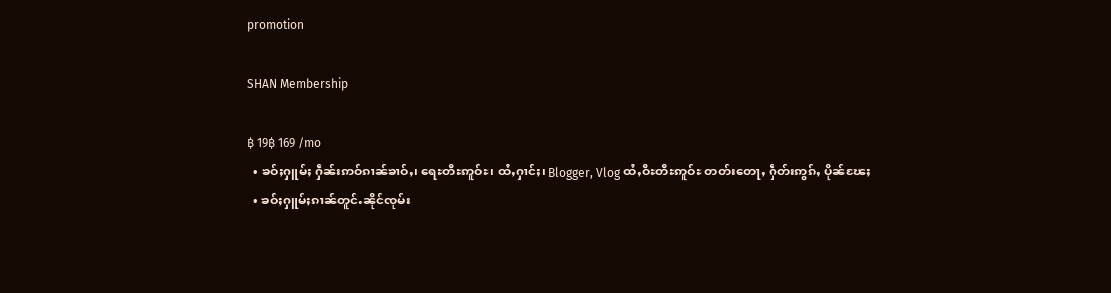promotion

SHAN Membership

฿ 19฿ 169 /mo
  • ၶဝ်ႈႁူမ်ႈ ႁဵၼ်းဢဝ်ၵၢၼ်ၶၢဝ်ႇ၊ ရေႊတီႊဢူဝ်ႊ၊ ထႆႇႁၢင်ႈ၊ Blogger, Vlog ထႆႇဝီႊတီႊဢူဝ်ႊ တတ်းတေႃႇ ႁဵတ်းဢွၵ်ႇ ပိုၼ်ၽႄႈ
  • ၶဝ်ႈႁူမ်ႈၵၢၼ်တူင်ႉၼိုင်ၸုမ်း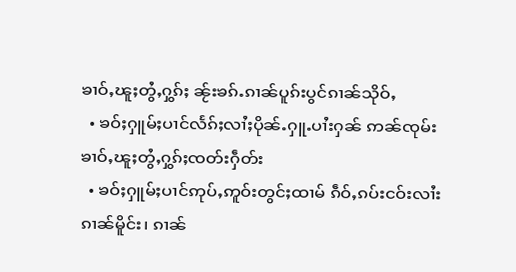ၶၢဝ်ႇၽူႈတွႆႇႁွၵ်ႈ ၼႂ်းၶၵ်ႉၵၢၼ်ပူၵ်းပွင်ၵၢၼ်သိုဝ်ႇ
  • ၶဝ်ႈႁူမ်ႈပၢင်လႅၵ်ႈလၢႆႈပိုၼ်ႉႁူႉပၢႆးႁၼ် ဢၼ်ၸုမ်းၶၢဝ်ႇၽူႈတွႆႇႁွၵ်ႈၸတ်းႁဵတ်း
  • ၶဝ်ႈႁူမ်ႈပၢင်ဢုပ်ႇဢူဝ်းတွင်ႈထၢမ် ၵဵဝ်ႇၵပ်းငဝ်းလၢႆးၵၢၼ်မိူင်း၊ ၵၢၼ်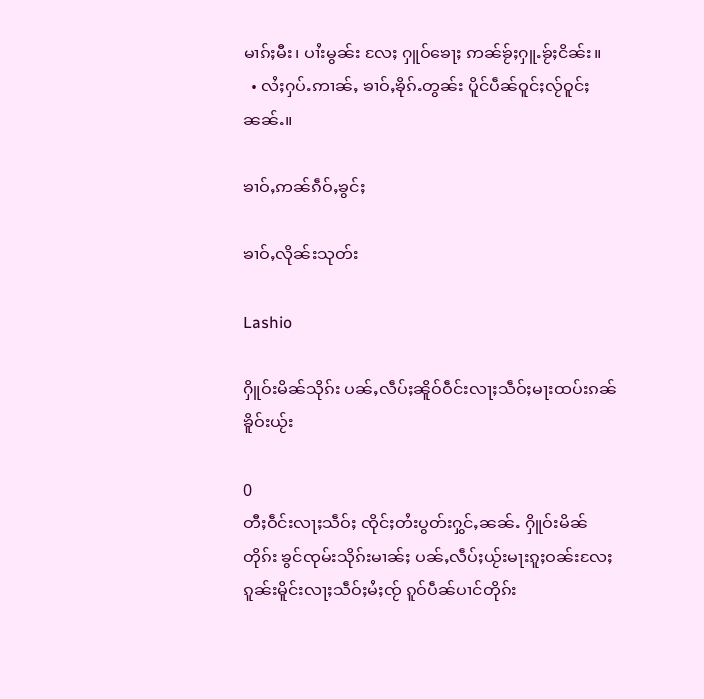မၢၵ်ႈမီး၊ ပၢႆးမွၼ်း လႄႈ ႁူဝ်ၶေႃႈ ဢၼ်ၶႂ်ႈႁူႉၶႂ်ႈငိၼ်း။
  • လႆႈႁပ်ႉဢၢၼ်ႇ ၶၢဝ်ႇၶိုၵ်ႉတွၼ်း ပိူင်ပဵၼ်ဝူင်ႈလႂ်ဝူင်ႈ ၼၼ်ႉ။

ၶၢဝ်ႇဢၼ်ၵဵဝ်ႇၶွင်ႈ

ၶၢဝ်ႇလိုၼ်းသုတ်း

Lashio

ႁိူဝ်းမိၼ်သိုၵ်း ပၼ်ႇလဵပ်ႈၼိူဝ်ဝဵင်းလႃႈသဵဝ်ႈမႃးထပ်းၵၼ်ၶိူဝ်းယႂ်း

0
တီႈဝဵင်းလႃႈသဵဝ်ႈ ၸိုင်ႈတႆးပွတ်းႁွင်ႇၼၼ်ႉ ႁိူဝ်းမိၼ်တိုၵ်း ၶွင်ၸုမ်းသိုၵ်းမၢၼ်ႈ ပၼ်ႇလဵပ်ႈယႂ်းမႃးၵူႈဝၼ်းလႄႈ ၵူၼ်းမိူင်းလႃႈသဵဝ်ႈမႆႈၸႂ် ၵူဝ်ပဵၼ်ပၢင်တိုၵ်း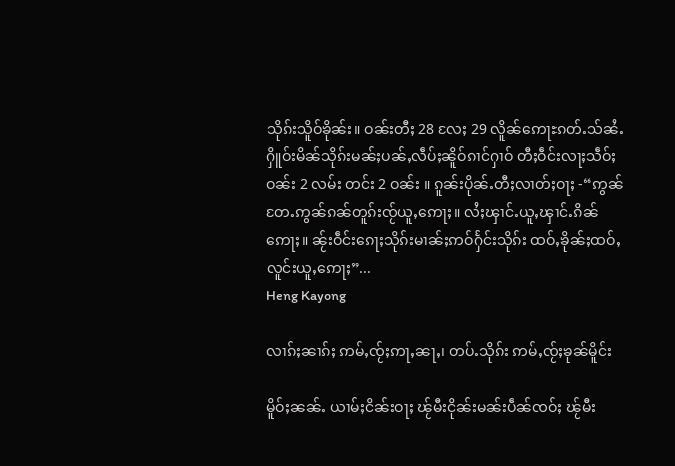သိုၵ်းသိူဝ်ၶိုၼ်း။ ဝၼ်းတီႈ 28 လႄႈ 29 လိူၼ်ဢေႃႊၵတ်ႉသ်ၼႆႉ ႁိူဝ်းမိၼ်သိုၵ်းမၼ်ႈပၼ်ႇလဵပ်ႈၼိူဝ်ၵၢင်ႁၢဝ် တီႈဝဵင်းလႃႈသဵဝ်ႈ ဝၼ်း 2 လမ်း တင်း 2 ဝၼ်း ။ ၵူၼ်းပိုၼ်ႉတီႈလၢတ်ႈဝႃႈ -“ဢွၼ်တႄႉဢွၼ်ၵၼ်တူၵ်းၸႂ်ယူႇဢေႃႈ။ လႆႈၾၢင်ႉယူႇၾၢင်ႉၵိၼ်ဢေႃႈ။ ၼႂ်းဝဵင်းၵေႃႈသိုၵ်းမၢၼ်ႈဢဝ်ႁႅင်းသိုၵ်း ထဝ်ႇၶိုၼ်ႈထဝ်ႇလူင်းယူႇဢေႃႈ”...
Heng Kayong

လၢၵ်ႈၼၢၵ်ႈ ဢမ်ႇၸႂ်ႈဢႃႇၼႃႇ၊ တပ်ႉသိုၵ်း ဢမ်ႇၸႂ်ႈၶုၼ်မိူင်း

မိူဝ်ႈၼၼ်ႉ ယၢမ်ႈငိၼ်းဝႃႈ ၽႂ်မီးငိုၼ်းမၼ်းပဵၼ်ၸဝ်ႈ ၽႂ်မီး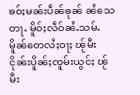ၶဝ်ႈမၼ်းပဵၼ်ၶုၼ် ၼႆသေတႃႉ မိူဝ်ႈလဵဝ်ၼႆႉသမ်ႉ မိူၼ်တေလႆႈဝႃႈ ၽႂ်မီးငိုၼ်းပိူၼ်ႈၸူမ်းယွင်ႈ ၽႂ်မီး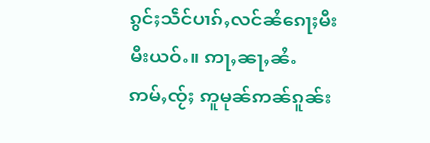ၵွင်ႈသဵင်ပၢၵ်ႇလင်ၼႆၵေႃႈမီးမီးယဝ်ႉ။ ဢႃႇၼႃႇၼႆႉဢမ်ႇၸႂ်ႈ ဢူမုၼ်ဢၼ်ၵူၼ်း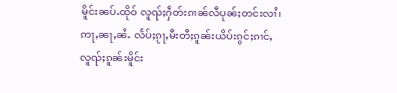မိူင်းၼပ်ႉထိုဝ် လူၺ်ႈႁဵတ်းၵၢၼ်လီပုၼ်ႈတင်းလၢႆ၊ ဢႃႇၼႃႇၼႆႉ လႅပ်ႈၵႂႃႇမီးတီႈၵူၼ်းယိပ်းၵွင်ႈၵၢင်ႇ လူၺ်ႈၵူၼ်းမိူင်း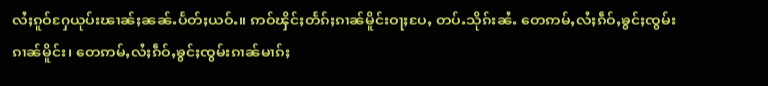လႆႈၵူဝ်ႁႄယုပ်းၽၢၼ်ႈၼၼ်ႉပႅတ်ႈယဝ်ႉ။ ဢဝ်ၾိင်ႈတႅၵ်ႈၵၢၼ်မိူင်းဝႃႈပႄႇ တပ်ႉသိုၵ်းၼႆႉ တေဢမ်ႇလႆႈၵဵဝ်ႇၶွင်ႈၸွမ်းၵၢၼ်မိူင်း၊ တေဢမ်ႇလႆႈၵဵဝ်ႇၶွင်ႈၸွမ်းၵၢၼ်မၢၵ်ႈ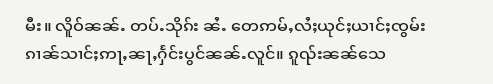မီး။ လိူဝ်ၼၼ်ႉ တပ်ႉသိုၵ်း ၼႆႉ တေဢမ်ႇလႆႈယုင်ႈယၢင်ႈၸွမ်း ၵၢၼ်သၢင်ႈဢႃႇၼႃႇႁႅင်းပွင်ၼၼ်ႉလူင်။ ၵူၺ်းၼၼ်သေ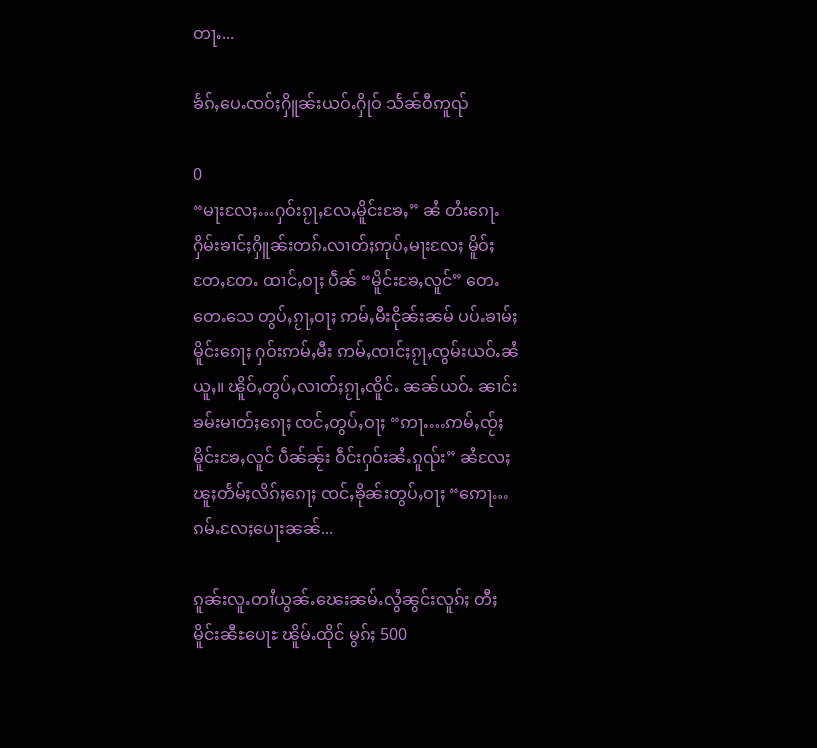တႃႉ...

ၶႅၵ်ႇပေႉၸဝ်ႈႁိူၼ်းယဝ်ႉႁိုဝ် သႅၼ်ဝီဢူၺ်

0
“မႃးလႄႈ…ႁဝ်းၵႂႃႇလႄႇမိူင်းၶႄႇ” ၼႆ တႆးၵေႃႉႁိမ်းၶၢင်ႈႁိူၼ်းတၵ်ႉလၢတ်ႈဢုပ်ႇမႃးလႄႈ မိူဝ်ႈတႄႇတႄႉ ထၢင်ႇဝႃႈ ပဵၼ် “မိူင်းၶႄႇလူင်” တေႉတေႉသေ တွပ်ႇၵႂႃႇဝႃႈ ဢမ်ႇမီးငိုၼ်းၼမ် ပပ်ႉၶၢမ်ႈမိူင်းၵေႃႈ ႁဝ်းဢမ်ႇမီး ဢမ်ႇၸၢင်ႈၵႂႃႇၸွမ်းယဝ်ႉၼႆယူႇ။ ၽိူဝ်ႇတွပ်ႇလၢတ်ႈၵႂႃႇၸိူင်ႉ ၼၼ်ယဝ်ႉ ၼၢင်းၶမ်းမၢတ်ႈၵေႃႈ ၸင်ႇတွပ်ႇဝႃႈ “ဢႃႉ…ဢမ်ႇၸႂ်ႈမိူင်းၶႄႇလူင် ပဵၼ်ၼႂ်း ဝဵင်းႁဝ်းၼႆႉၵူၺ်း” ၼႆလႄႈ ၽူႈတႅမ်ႈလိၵ်ႈၵေႃႈ ၸင်ႇၶိုၼ်းတွပ်ႇဝႃႈ “ဢေႃ…ၵမ်ႉလႄႈပေႃးၼၼ်...

ၵူၼ်းလူႉတၢႆယွၼ်ႉၽေးၼမ်ႉလွႆၼွင်းလူၵ်ႈ တီႈမိူင်းၼီႊပေႃႊ ၽိူမ်ႉထိုင် မွၵ်ႈ 500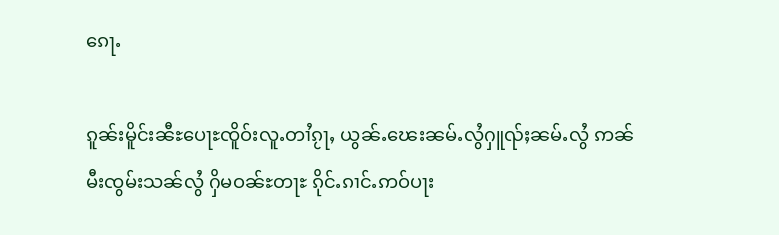ၵေႃႉ

ၵူၼ်းမိူင်းၼီႊပေႃႊၸိူဝ်းလူႉတၢႆၵႂႃႇ ယွၼ်ႉၽေးၼမ်ႉလွႆႁူၺ်ႈၼမ်ႉလွႆ ဢၼ်မီးၸွမ်းသၼ်လွႆ ႁိမဝၼ်ႊတႃႊ ၵိုင်ႉၵၢင်ႉဢဝ်ပႃး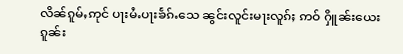လိၼ်ၵူမ်ႇဢုင် ပႃးမႆႉပႃးၶႅၵ်ႉသေ ၼွင်းလူင်းမႃးလူၵ်ႈ ဢဝ် ႁိူၼ်းယေးၵူၼ်း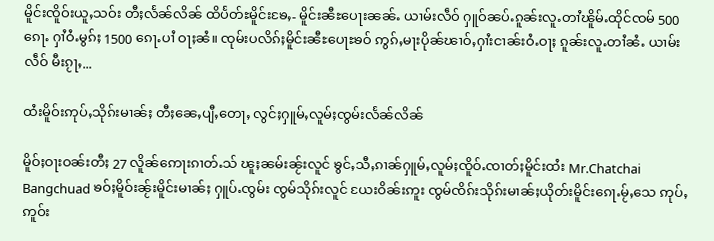မိူင်းၸိူဝ်းယူႇသဝ်း တီႈလႅၼ်လိၼ် ထိပႅတ်ႊမိူင်းၶႄႇ- မိူင်းၼီႊပေႃးၼၼ်ႉ ယၢမ်းလဵဝ် ႁူဝ်ၼပ်ႉၵူၼ်းလူႉတၢႆၽိူမ်ႉထိုင်ၸမ် 500 ၵေႃႉ ႁၢႆဝႆႉမွၵ်ႈ 1500 ၵေႃႉပၢႆ ဝႃႈၼႆ။ ၸုမ်းပလိၵ်ႈမိူင်းၼီႊပေႃႊၶဝ် ဢွၵ်ႇမႃးပိုၼ်ၽၢဝ်ႇႁၢႆးငၢၼ်းဝႆႉဝႃႈ ၵူၼ်းလူႉတၢႆၼႆႉ ယၢမ်းလဵဝ် မီးၵႂႃႇ...

ထႆးမိူဝ်းဢုပ်ႇသိုၵ်းမၢၼ်ႈ တီႈၼေႇပျီႇတေႃႇ လွင်ႈႁူမ်ႇလူမ်ႈၸွမ်းလႅၼ်လိၼ်

မိူဝ်ႈဝႃးဝၼ်းတီႈ 27 လိူၼ်ဢေႃးၵၢတ်ႉသ် ၽူႈၼမ်းၼႂ်းလူင် ၶွင်ႇသီႇၵၢၼ်ႁူမ်ႇလူမ်ႈၸိူဝ်ႉၸၢတ်ႈမိူင်းထႆး Mr.Chatchai Bangchuad ၶဝ်ႈမိူဝ်းၼႂ်းမိူင်းမၢၼ်ႈ ႁူပ်ႉၸွမ်း ၸွမ်သိုၵ်းလူင် ယႄးဝိၼ်းဢူး ၸွမ်ၸိၵ်းသိုၵ်းမၢၼ်ႈယိုတ်းမိူင်းၵေႃႉမႂ်ႇသေ ဢုပ်ႇဢူဝ်း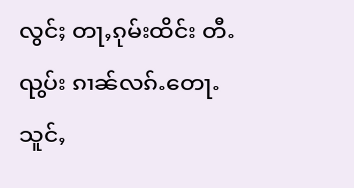လွင်ႈ တႃႇၵုမ်းထိင်း တီႉၺွပ်း ၵၢၼ်လၵ်ႉတေႃႉသူင်ႇ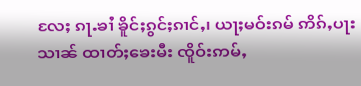လႄႈ ၵႃႉၶၢႆ ၶိူင်ႈၵွင်ႈၵၢင်ႇ၊ ယႃႈမဝ်းၵမ် ဢိၵ်ႇပႃး သၢၼ် ထၢတ်ႈၶေးမီး ၸိူဝ်းဢမ်ႇ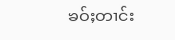ၶဝ်ႈတၢင်း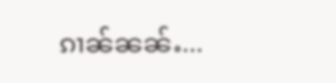ၵၢၼ်ၼၼ်ႉ...